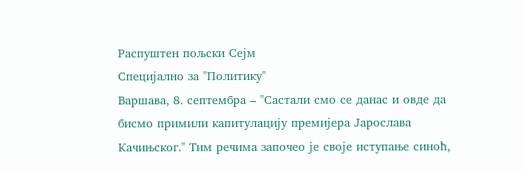Распуштен пољски Сејм
Специјално за "Политику"
Варшава, 8. септембра – "Састали смо се данас и овде да бисмо примили капитулацију премијера Јарослава Качињског." Тим речима започео је своје иступање синоћ,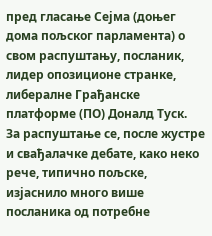пред гласање Сејма (доњег дома пољског парламента) о свом распуштању, посланик, лидер опозиционе странке, либералне Грађанске платформе (ПО) Доналд Туск.
За распуштање се, после жустре и свађалачке дебате, како неко рече, типично пољске, изјаснило много више посланика од потребне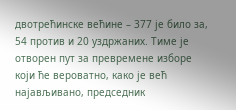двотрећинске већине – 377 је било за, 54 против и 20 уздржаних. Тиме је отворен пут за превремене изборе који ће вероватно, како је већ најављивано, председник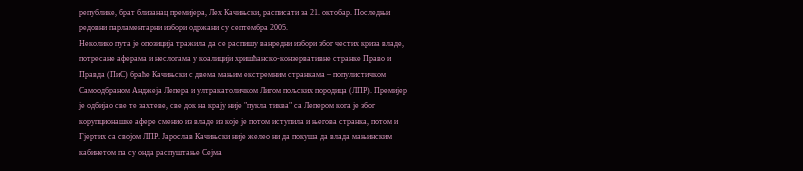републике, брат близанац премијера, Лех Качињски, расписати за 21. октобар. Последњи редовни парламентарни избори одржани су септембра 2005.
Неколико пута је опозиција тражила да се распишу ванредни избори због честих криза владе, потресане аферама и неслогама у коалицији хришћанско-конзервативне странке Право и Правда (ПиС) браће Качињски с двема мањим екстремним странкама – популистичком Самоодбраном Анджеја Лепера и ултракатоличком Лигом пољских породица (ЛПР). Премијер је одбијао све те захтеве, све док на крају није "пукла тиква" са Лепером кога је због корупционашке афере сменио из владе из које је потом иступила и његова странка, потом и Гјертих са својом ЛПР. Јарослав Качињски није желео ни да покуша да влада мањинским кабинетом па су онда распуштање Сејма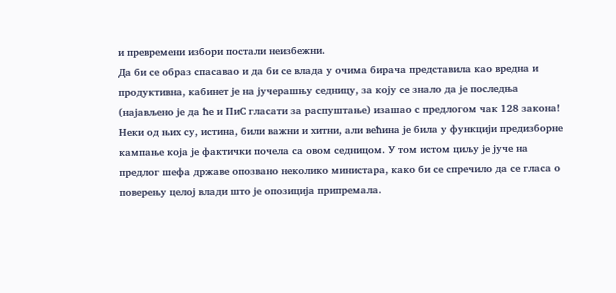и превремени избори постали неизбежни.
Да би се образ спасавао и да би се влада у очима бирача представила као вредна и продуктивна, кабинет је на јучерашњу седницу, за коју се знало да је последња (најављено је да ће и ПиС гласати за распуштање) изашао с предлогом чак 128 закона! Неки од њих су, истина, били важни и хитни, али већина је била у функцији предизборне кампање која је фактички почела са овом седницом. У том истом циљу је јуче на предлог шефа државе опозвано неколико министара, како би се спречило да се гласа о поверењу целој влади што је опозиција припремала.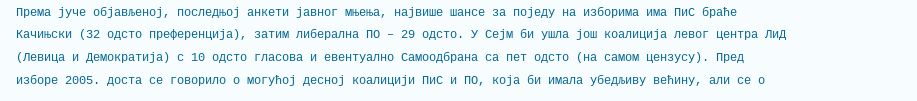Према јуче објављеној, последњој анкети јавног мњења, највише шансе за поједу на изборима има ПиС браће Качињски (32 одсто преференција), затим либерална ПО – 29 одсто. У Сејм би ушла још коалиција левог центра ЛиД (Левица и Демократија) с 10 одсто гласова и евентуално Самоодбрана са пет одсто (на самом цензусу). Пред изборе 2005. доста се говорило о могућој десној коалицији ПиС и ПО, која би имала убедљиву већину, али се о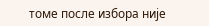томе после избора није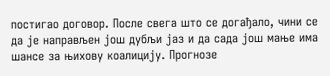постигао договор. После свега што се догађало, чини се да је направљен још дубљи јаз и да сада још мање има шансе за њихову коалицију. Прогнозе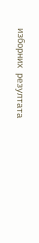изборних резултата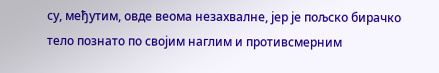су, међутим, овде веома незахвалне, јер је пољско бирачко тело познато по својим наглим и противсмерним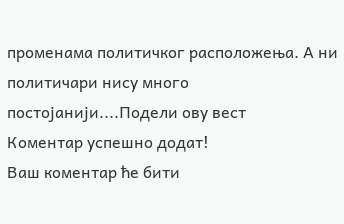променама политичког расположења. А ни политичари нису много постојанији....Подели ову вест
Комeнтар успeшно додат!
Ваш комeнтар ћe бити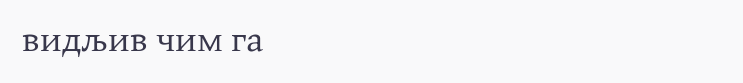видљив чим га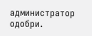администратор одобри.